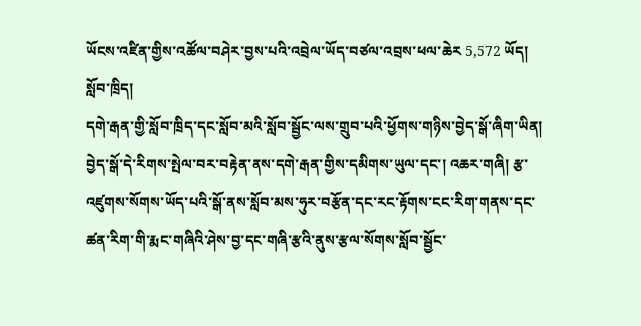ཡོངས་འཛིན་གྱིས་འཚོལ་བཤེར་བྱས་པའི་འབྲེལ་ཡོད་བཙལ་འབྲས་ཕལ་ཆེར 5,572 ཡོད།
སློབ་ཁྲིད།
དགེ་རྒན་གྱི་སློབ་ཁྲིད་དང་སློབ་མའི་སློབ་སྦྱོང་ལས་གྲུབ་པའི་ཕྱོགས་གཉིས་བྱེད་སྒོ་ཞིག་ཡིན། བྱེད་སྒོ་དེ་རིགས་སྤེལ་བར་བརྟེན་ནས་དགེ་རྒན་གྱིས་དམིགས་ཡུལ་དང་། འཆར་གཞི། རྩ་འཛུགས་སོགས་ཡོད་པའི་སྒོ་ནས་སློབ་མས་ཧུར་བརྩོན་དང་རང་རྟོགས་ངང་རིག་གནས་དང་ཚན་རིག་གི་རྨང་གཞིའི་ཤེས་བྱ་དང་གཞི་རྩའི་ནུས་རྩལ་སོགས་སློབ་སྦྱོང་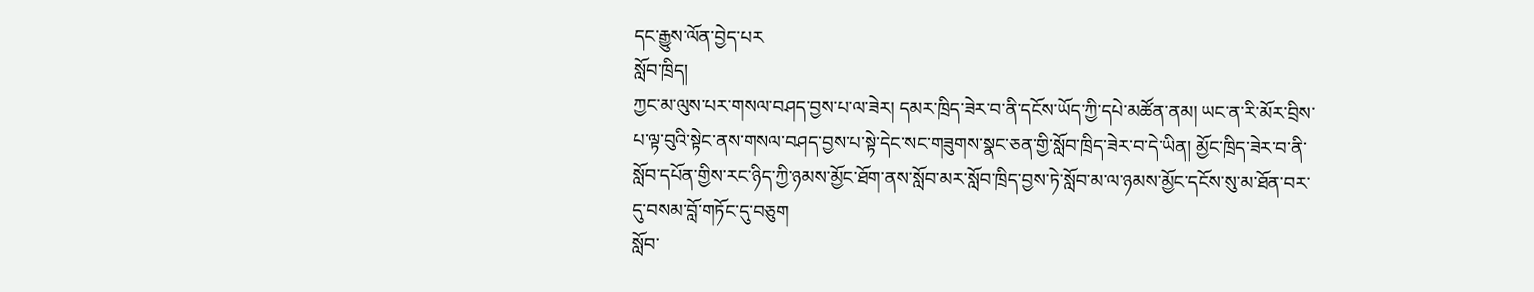དང་རྒྱུས་ལོན་བྱེད་པར
སློབ་ཁྲིད།
ཀྱང་མ་ལུས་པར་གསལ་བཤད་བྱས་པ་ལ་ཟེར། དམར་ཁྲིད་ཟེར་བ་ནི་དངོས་ཡོད་ཀྱི་དཔེ་མཚོན་ནམ། ཡང་ན་རི་མོར་བྲིས་པ་ལྟ་བུའི་སྟེང་ནས་གསལ་བཤད་བྱས་པ་སྟེ་དེང་སང་གཟུགས་སྣང་ཅན་གྱི་སློབ་ཁྲིད་ཟེར་བ་དེ་ཡིན། མྱོང་ཁྲིད་ཟེར་བ་ནི་སློབ་དཔོན་གྱིས་རང་ཉིད་ཀྱི་ཉམས་མྱོང་ཐོག་ནས་སློབ་མར་སློབ་ཁྲིད་བྱས་ཏེ་སློབ་མ་ལ་ཉམས་མྱོང་དངོས་སུ་མ་ཐོན་བར་དུ་བསམ་བློ་གཏོང་དུ་བཅུག
སློབ་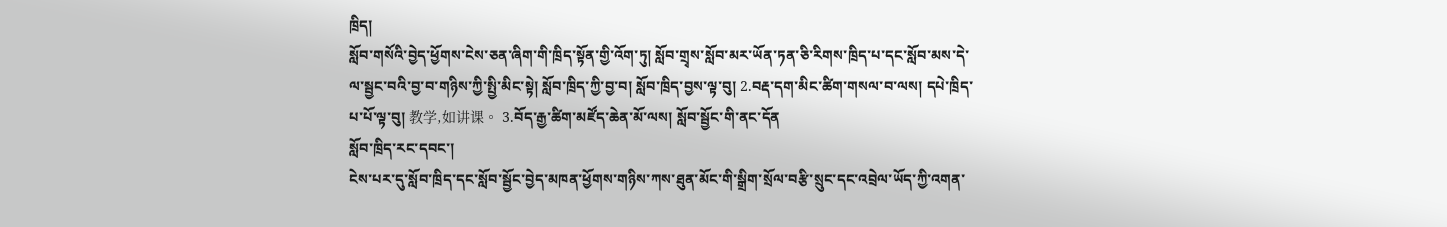ཁྲིད།
སློབ་གསོའི་བྱེད་ཕྱོགས་ངེས་ཅན་ཞིག་གི་ཁྲིད་སྟོན་གྱི་འོག་ཏུ། སློབ་གྲྭས་སློབ་མར་ཡོན་ཏན་ཅི་རིགས་ཁྲིད་པ་དང་སློབ་མས་དེ་ལ་སྦྱང་བའི་བྱ་བ་གཉིས་ཀྱི་སྤྱི་མིང་སྟེ། སློབ་ཁྲིད་ཀྱི་བྱ་བ། སློབ་ཁྲིད་བྱས་ལྟ་བུ། 2.བརྡ་དག་མིང་ཚིག་གསལ་བ་ལས། དཔེ་ཁྲིད་པ་པོ་ལྟ་བུ། 教学,如讲课。 3.བོད་རྒྱ་ཚིག་མཛོད་ཆེན་མོ་ལས། སློབ་སྦྱོང་གི་ནང་དོན
སློབ་ཁྲིད་རང་དབང་།
ངེས་པར་དུ་སློབ་ཁྲིད་དང་སློབ་སྦྱོང་བྱེད་མཁན་ཕྱོགས་གཉིས་ཀས་ཐུན་མོང་གི་སྒྲིག་སྲོལ་བརྩི་སྲུང་དང་འབྲེལ་ཡོད་ཀྱི་འགན་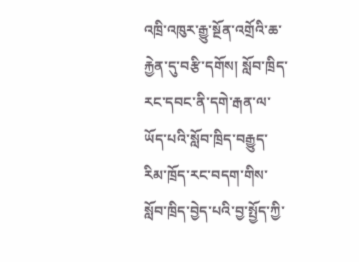འཁྲི་འཁུར་རྒྱུ་སྔོན་འགྲོའི་ཆ་རྐྱེན་དུ་བརྩི་དགོས། སློབ་ཁྲིད་རང་དབང་ནི་དགེ་རྒན་ལ་ཡོད་པའི་སློབ་ཁྲིད་བརྒྱུད་རིམ་ཁྲོད་རང་བདག་གིས་སློབ་ཁྲིད་བྱེད་པའི་བྱ་སྤྱོད་ཀྱི་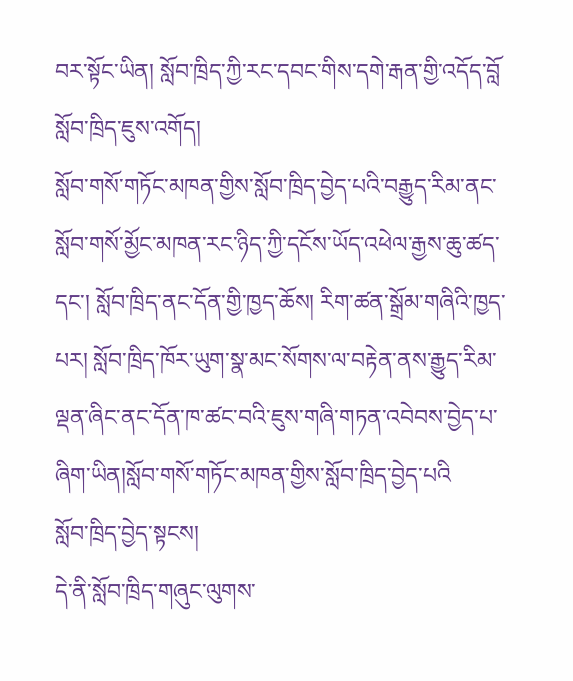བར་སྟོང་ཡིན། སློབ་ཁྲིད་ཀྱི་རང་དབང་གིས་དགེ་རྒན་གྱི་འདོད་བློ
སློབ་ཁྲིད་ཇུས་འགོད།
སློབ་གསོ་གཏོང་མཁན་གྱིས་སློབ་ཁྲིད་བྱེད་པའི་བརྒྱུད་རིམ་ནང་སློབ་གསོ་མྱོང་མཁན་རང་ཉིད་ཀྱི་དངོས་ཡོད་འཕེལ་རྒྱས་ཆུ་ཚད་དང་། སློབ་ཁྲིད་ནང་དོན་གྱི་ཁྱད་ཆོས། རིག་ཚན་སྒྲོམ་གཞིའི་ཁྱད་པར། སློབ་ཁྲིད་ཁོར་ཡུག་སྣ་མང་སོགས་ལ་བརྟེན་ནས་རྒྱུད་རིམ་ལྡན་ཞིང་ནང་དོན་ཁ་ཚང་བའི་ཇུས་གཞི་གཏན་འབེབས་བྱེད་པ་ཞིག་ཡིན།སློབ་གསོ་གཏོང་མཁན་གྱིས་སློབ་ཁྲིད་བྱེད་པའི
སློབ་ཁྲིད་བྱེད་སྟངས།
དེ་ནི་སློབ་ཁྲིད་གཞུང་ལུགས་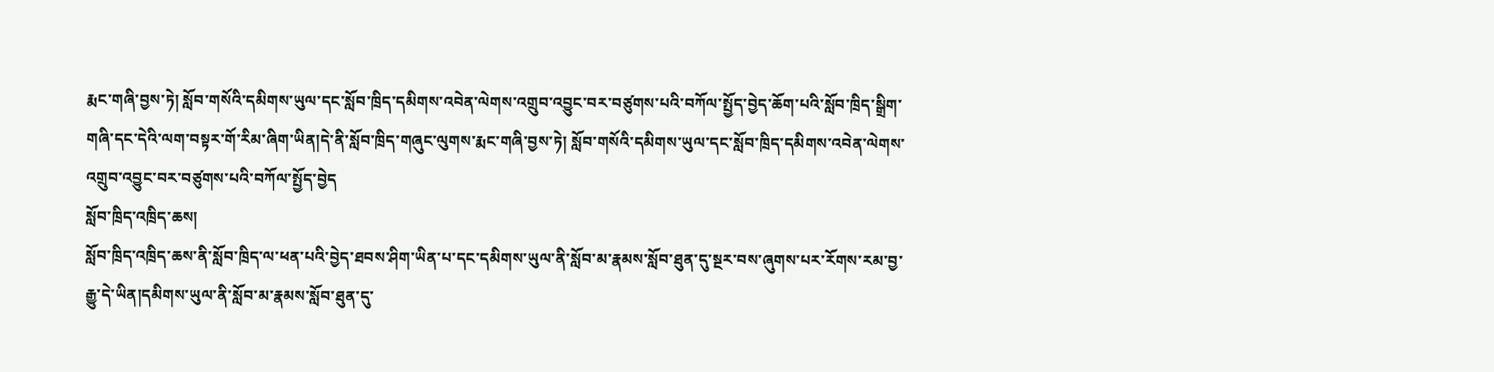རྨང་གཞི་བྱས་ཏེ། སློབ་གསོའི་དམིགས་ཡུལ་དང་སློབ་ཁྲིད་དམིགས་འབེན་ལེགས་འགྲུབ་འབྱུང་བར་བཙུགས་པའི་བཀོལ་སྤྱོད་བྱེད་ཆོག་པའི་སློབ་ཁྲིད་སྒྲིག་གཞི་དང་དེའི་ལག་བསྟར་གོ་རིམ་ཞིག་ཡིན།དེ་ནི་སློབ་ཁྲིད་གཞུང་ལུགས་རྨང་གཞི་བྱས་ཏེ། སློབ་གསོའི་དམིགས་ཡུལ་དང་སློབ་ཁྲིད་དམིགས་འབེན་ལེགས་འགྲུབ་འབྱུང་བར་བཙུགས་པའི་བཀོལ་སྤྱོད་བྱེད
སློབ་ཁྲིད་འཁྲིད་ཆས།
སློབ་ཁྲིད་འཁྲིད་ཆས་ནི་སློབ་ཁྲིད་ལ་ཕན་པའི་བྱེད་ཐབས་ཤིག་ཡིན་པ་དང་དམིགས་ཡུལ་ནི་སློབ་མ་རྣམས་སློབ་ཐུན་དུ་སྔར་བས་ཞུགས་པར་རོགས་རམ་བྱ་རྒྱུ་དེ་ཡིན།དམིགས་ཡུལ་ནི་སློབ་མ་རྣམས་སློབ་ཐུན་དུ་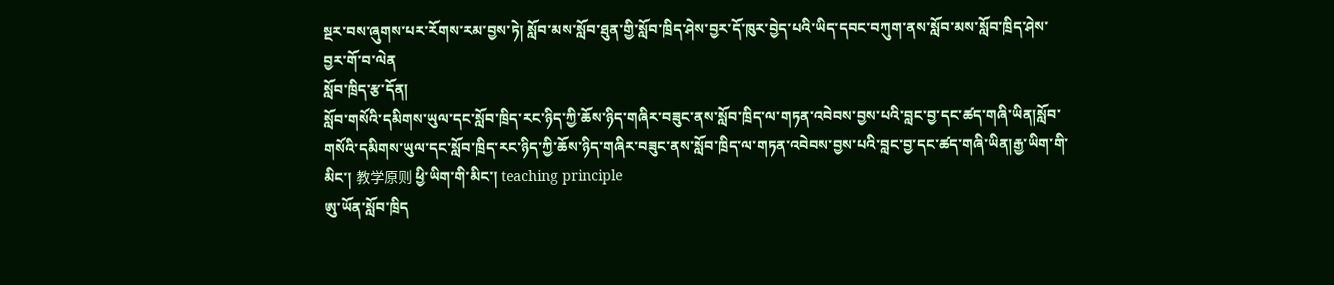སྔར་བས་ཞུགས་པར་རོགས་རམ་བྱས་ཏེ། སློབ་མས་སློབ་ཐུན་གྱི་སློབ་ཁྲིད་ཤེས་བྱར་དོ་ཁུར་བྱེད་པའི་ཡིད་དབང་བཀུག་ནས་སློབ་མས་སློབ་ཁྲིད་ཤེས་བྱར་གོ་བ་ལེན
སློབ་ཁྲིད་རྩ་དོན།
སློབ་གསོའི་དམིགས་ཡུལ་དང་སློབ་ཁྲིད་རང་ཉིད་ཀྱི་ཆོས་ཉིད་གཞིར་བཟུང་ནས་སློབ་ཁྲིད་ལ་གཏན་འབེབས་བྱས་པའི་བླང་བྱ་དང་ཚད་གཞི་ཡིན།སློབ་གསོའི་དམིགས་ཡུལ་དང་སློབ་ཁྲིད་རང་ཉིད་ཀྱི་ཆོས་ཉིད་གཞིར་བཟུང་ནས་སློབ་ཁྲིད་ལ་གཏན་འབེབས་བྱས་པའི་བླང་བྱ་དང་ཚད་གཞི་ཡིན།རྒྱ་ཡིག་གི་མིང་། 教学原则 ཕྱི་ཡིག་གི་མིང་། teaching principle
ཨུ་ཡོན་སློབ་ཁྲིད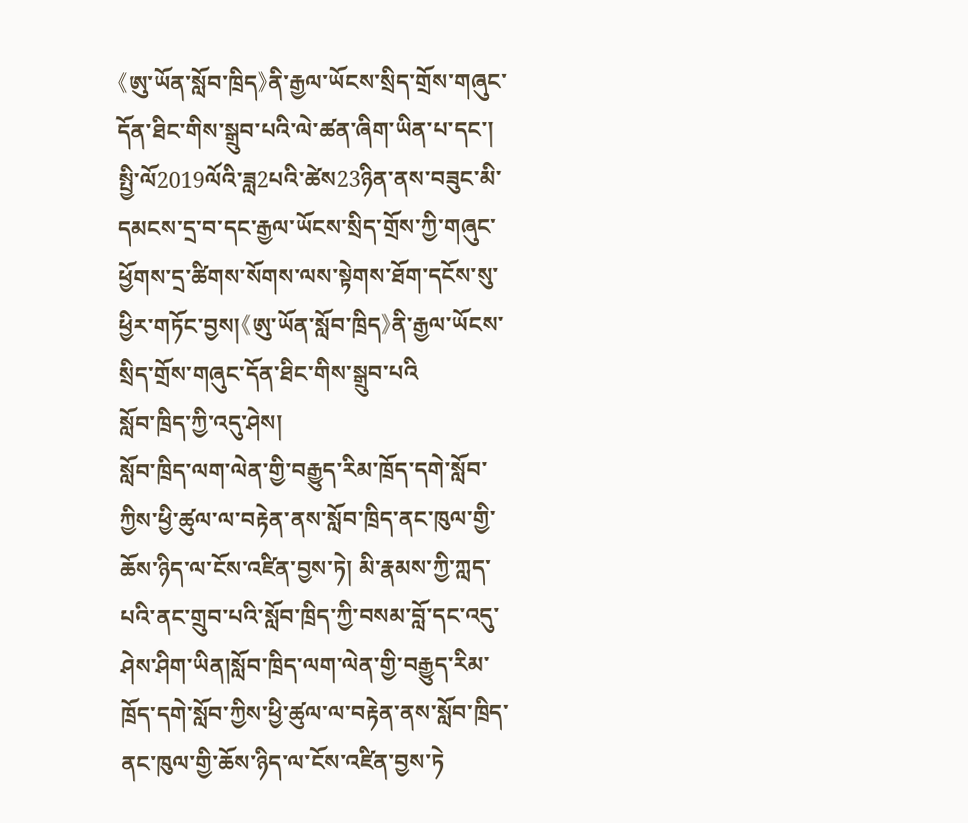《ཨུ་ཡོན་སློབ་ཁྲིད》ནི་རྒྱལ་ཡོངས་སྲིད་གྲོས་གཞུང་དོན་ཐིང་གིས་སྒྲུབ་པའི་ལེ་ཚན་ཞིག་ཡིན་པ་དང་། སྤྱི་ལོ2019ལོའི་ཟླ2པའི་ཚེས23ཉིན་ནས་བཟུང་མི་དམངས་དྲ་བ་དང་རྒྱལ་ཡོངས་སྲིད་གྲོས་ཀྱི་གཞུང་ཕྱོགས་དྲ་ཚིགས་སོགས་ལས་སྟེགས་ཐོག་དངོས་སུ་ཕྱིར་གཏོང་བྱས།《ཨུ་ཡོན་སློབ་ཁྲིད》ནི་རྒྱལ་ཡོངས་སྲིད་གྲོས་གཞུང་དོན་ཐིང་གིས་སྒྲུབ་པའི
སློབ་ཁྲིད་ཀྱི་འདུ་ཤེས།
སློབ་ཁྲིད་ལག་ལེན་གྱི་བརྒྱུད་རིམ་ཁྲོད་དགེ་སློབ་ཀྱིས་ཕྱི་ཚུལ་ལ་བརྟེན་ནས་སློབ་ཁྲིད་ནང་ཁུལ་གྱི་ཆོས་ཉིད་ལ་ངོས་འཛིན་བྱས་ཏེ། མི་རྣམས་ཀྱི་ཀླད་པའི་ནང་གྲུབ་པའི་སློབ་ཁྲིད་ཀྱི་བསམ་བློ་དང་འདུ་ཤེས་ཤིག་ཡིན།སློབ་ཁྲིད་ལག་ལེན་གྱི་བརྒྱུད་རིམ་ཁྲོད་དགེ་སློབ་ཀྱིས་ཕྱི་ཚུལ་ལ་བརྟེན་ནས་སློབ་ཁྲིད་ནང་ཁུལ་གྱི་ཆོས་ཉིད་ལ་ངོས་འཛིན་བྱས་ཏེ